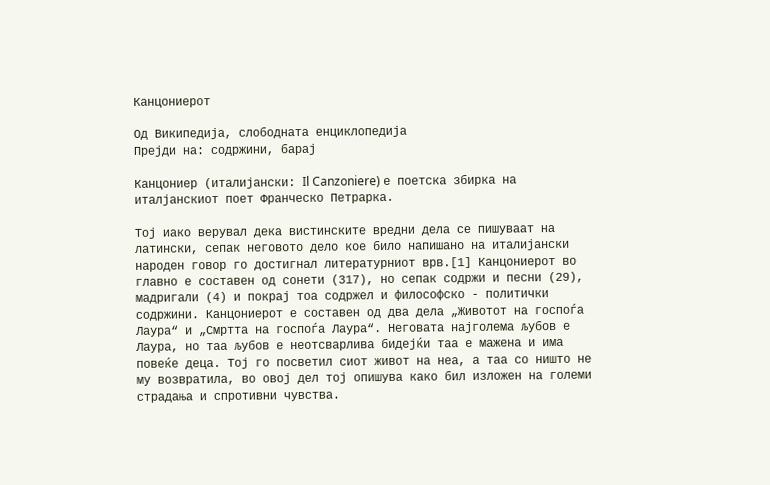Канцониерот

Од Википедија, слободната енциклопедија
Прејди на: содржини, барај

Канцониер (италијански: Il Canzoniere) е поетска збирка на италјанскиот поет Франческо Петрарка.

Тој иако верувал дека вистинските вредни дела се пишуваат на латински, сепак неговото дело кое било напишано на италијански народен говор го достигнал литературниот врв.[1] Канцониерот во главно е составен од сонети (317), но сепак содржи и песни (29), мадригали (4) и покрај тоа содржел и философско - политички содржини. Канцониерот е составен од два дела „Животот на госпоѓа Лаура“ и „Смртта на госпоѓа Лаура“. Неговата најголема љубов е Лаура, но таа љубов е неотсварлива бидејќи таа е мажена и има повеќе деца. Тој го посветил сиот живот на неа, а таа со ништо не му возвратила, во овој дел тој опишува како бил изложен на големи страдања и спротивни чувства.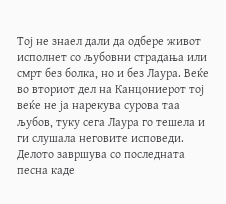Тој не знаел дали да одбере живот исполнет со љубовни страдања или смрт без болка, но и без Лаура. Веќе во вториот дел на Канцониерот тој веќе не ја нарекува сурова таа љубов, туку сега Лаура го тешела и ги слушала неговите исповеди. Делото завршува со последната песна каде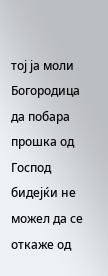тој ја моли Богородица да побара прошка од Господ бидејќи не можел да се откаже од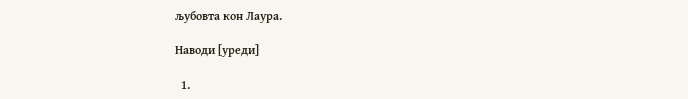љубовта кон Лаура.

Наводи [уреди]

  1.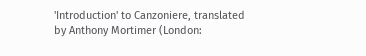'Introduction' to Canzoniere, translated by Anthony Mortimer (London: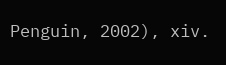Penguin, 2002), xiv.